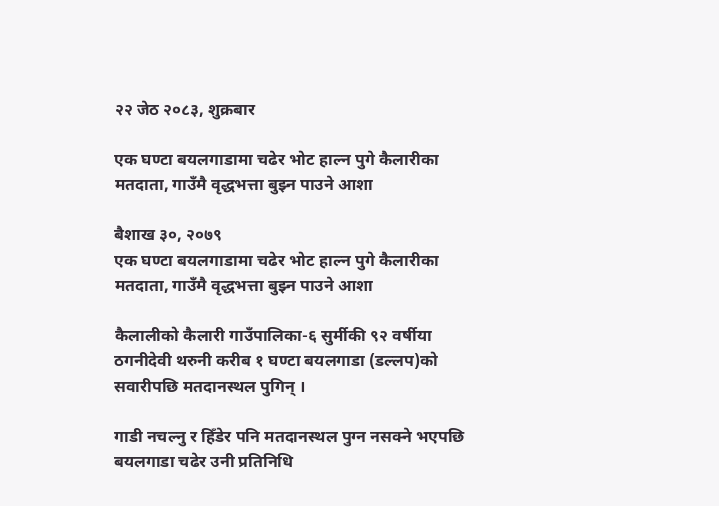२२ जेठ २०८३, शुक्रबार

एक घण्टा बयलगाडामा चढेर भोट हाल्न पुगे कैलारीका मतदाता, गाउँमै वृद्धभत्ता बुझ्न पाउने आशा

बैशाख ३०, २०७९
एक घण्टा बयलगाडामा चढेर भोट हाल्न पुगे कैलारीका मतदाता, गाउँमै वृद्धभत्ता बुझ्न पाउने आशा

कैलालीको कैलारी गाउँपालिका-६ सुर्मीकी ९२ वर्षीया ठगनीदेवी थरुनी करीब १ घण्टा बयलगाडा (डल्लप)को सवारीपछि मतदानस्थल पुगिन् ।

गाडी नचल्नु र हिँडेर पनि मतदानस्थल पुग्न नसक्ने भएपछि बयलगाडा चढेर उनी प्रतिनिधि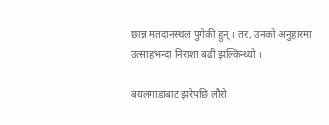छान्न मतदानस्थल पुगेकी हुन् । तर, उनको अनुहारमा उत्साहभन्दा निराशा बढी झल्किन्थ्यो ।

बयलगाडाबाट झरेपछि लौरो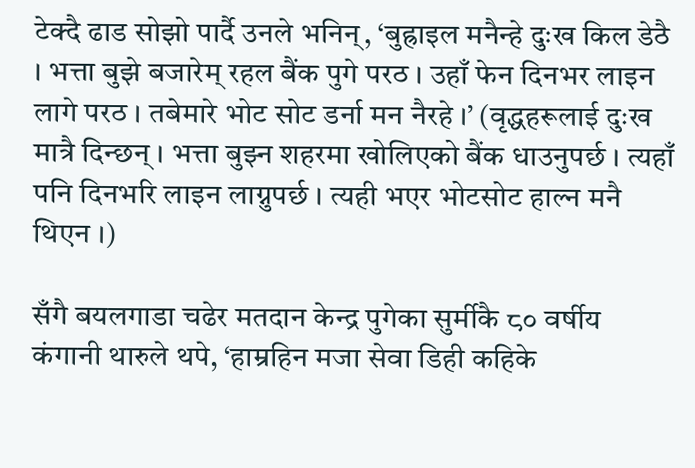टेक्दै ढाड सोझो पार्दै उनले भनिन्, ‘बुह्राइल मनैन्हे दुःख किल डेठै । भत्ता बुझे बजारेम् रहल बैंक पुगे परठ । उहाँ फेन दिनभर लाइन लागे परठ । तबेमारे भोट सोट डर्ना मन नैरहे ।’ (वृद्धहरूलाई दुःख मात्रै दिन्छन् । भत्ता बुझ्न शहरमा खोलिएको बैंक धाउनुपर्छ । त्यहाँ पनि दिनभरि लाइन लाग्नुपर्छ । त्यही भएर भोटसोट हाल्न मनै थिएन ।)

सँगै बयलगाडा चढेर मतदान केन्द्र पुगेका सुर्मीकै ८० वर्षीय कंगानी थारुले थपे, ‘हाम्रहिन मजा सेवा डिही कहिके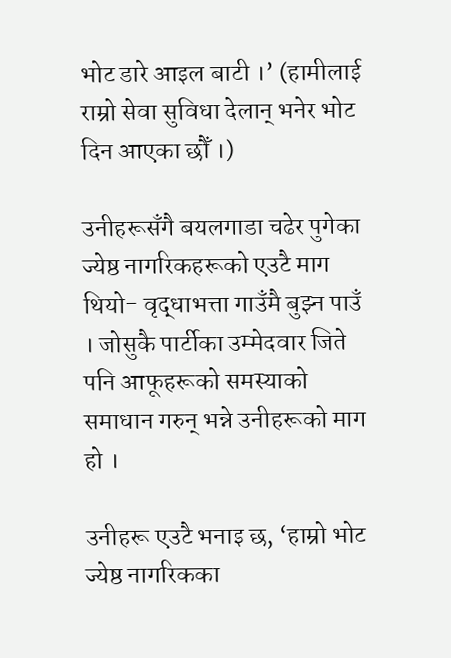भोट डारे आइल बाटी ।’ (हामीलाई राम्रो सेवा सुविधा देलान् भनेर भोट दिन आएका छौँ ।)

उनीहरूसँगै बयलगाडा चढेर पुगेका ज्येष्ठ नागरिकहरूको एउटै माग थियो- वृद्धाभत्ता गाउँमै बुझ्न पाउँ । जोसुकै पार्टीका उम्मेदवार जिते पनि आफूहरूको समस्याको समाधान गरुन् भन्ने उनीहरूको माग हो ।

उनीहरू एउटै भनाइ छ, ‘हाम्रो भोट ज्येष्ठ नागरिकका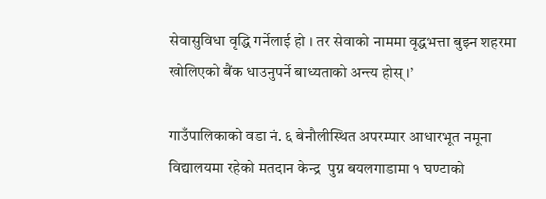सेवासुविधा वृद्धि गर्नेलाई हो । तर सेवाको नाममा वृद्धभत्ता बुझ्न शहरमा खोलिएको बैंक धाउनुपर्ने बाध्यताको अन्त्य होस् ।’

गाउँपालिकाको वडा नं. ६ बेनौलीस्थित अपरम्पार आधारभूत नमूना विद्यालयमा रहेको मतदान केन्द्र  पुग्न बयलगाडामा १ घण्टाको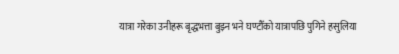यात्रा गरेका उनीहरू बृद्धभत्ता बुझ्न भने घण्टौँको यात्रापछि पुगिने हसुलिया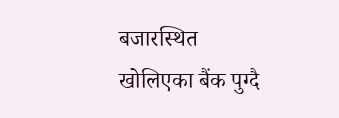बजारस्थित खोलिएका बैंक पुग्दै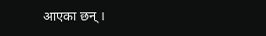आएका छन् ।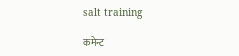salt training

कमेन्ट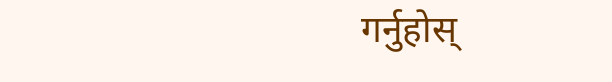गर्नुहोस्